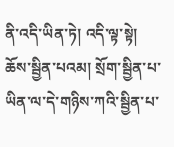ནི་འདི་ཡིན་ཏེ། འདི་ལྟ་སྟེ། ཆོས་སྦྱིན་པའམ། སྲོག་སྦྱིན་པ་ཡིན་ལ་དེ་གཉིས་ཀའི་སྦྱིན་པ་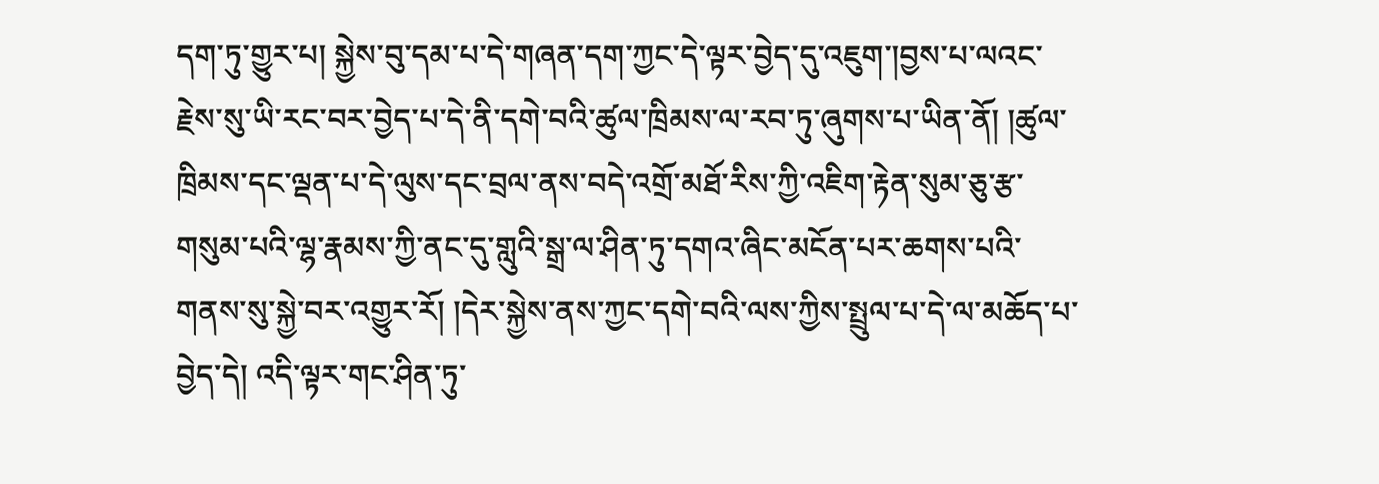དག་ཏུ་གྱུར་པ། སྐྱེས་བུ་དམ་པ་དེ་གཞན་དག་ཀྱང་དེ་ལྟར་བྱེད་དུ་འཇུག་།བྱས་པ་ལའང་རྗེས་སུ་ཡི་རང་བར་བྱེད་པ་དེ་ནི་དགེ་བའི་ཚུལ་ཁྲིམས་ལ་རབ་ཏུ་ཞུགས་པ་ཡིན་ནོ། །ཚུལ་ཁྲིམས་དང་ལྡན་པ་དེ་ལུས་དང་བྲལ་ནས་བདེ་འགྲོ་མཐོ་རིས་ཀྱི་འཇིག་རྟེན་སུམ་ཅུ་རྩ་གསུམ་པའི་ལྷ་རྣམས་ཀྱི་ནང་དུ་གླུའི་སྒྲ་ལ་ཤིན་ཏུ་དགའ་ཞིང་མངོན་པར་ཆགས་པའི་གནས་སུ་སྐྱེ་བར་འགྱུར་རོ། །དེར་སྐྱེས་ནས་ཀྱང་དགེ་བའི་ལས་ཀྱིས་སྤྲུལ་པ་དེ་ལ་མཆོད་པ་བྱེད་དེ། འདི་ལྟར་གང་ཤིན་ཏུ་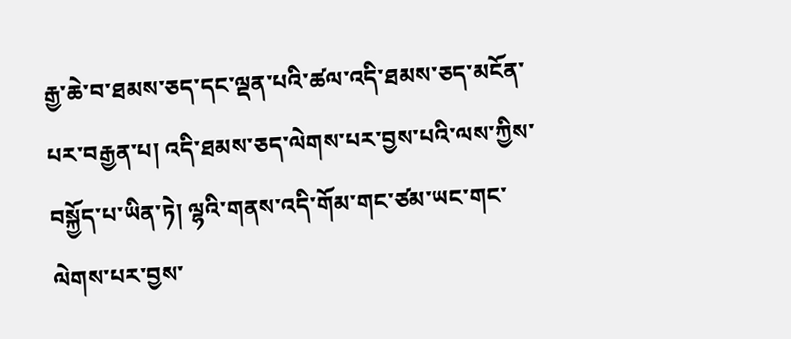རྒྱ་ཆེ་བ་ཐམས་ཅད་དང་ལྡན་པའི་ཚལ་འདི་ཐམས་ཅད་མངོན་པར་བརྒྱན་པ། འདི་ཐམས་ཅད་ལེགས་པར་བྱས་པའི་ལས་ཀྱིས་བསྐྱོད་པ་ཡིན་ཏེ། ལྷའི་གནས་འདི་གོམ་གང་ཙམ་ཡང་གང་ལེགས་པར་བྱས་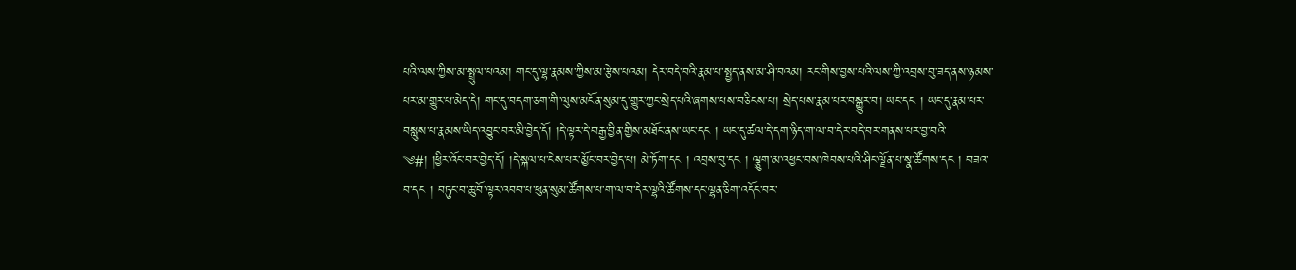པའི་ལས་ཀྱིས་མ་སྤྲུལ་པའམ། གང་དུ་ལྷ་རྣམས་ཀྱིས་མ་རྩེས་པའམ། དེར་བདེ་བའི་རྣམ་པ་སྤྱད་ནས་མ་ཤི་བའམ། རང་གིས་བྱས་པའི་ལས་ཀྱི་འབྲས་བུ་ཟད་ནས་ཉམས་པར་མ་གྱུར་པ་མེད་དེ། གང་དུ་བདག་ཅག་གི་ལུས་མངོན་སུམ་དུ་གྱུར་ཀྱང་སྲེད་པའི་ཞགས་པས་བཅིངས་པ། སྲེད་པས་རྣམ་པར་བསྒྱུར་བ། ཡང་དང ། ཡང་དུ་རྣམ་པར་བསླུས་པ་རྣམས་ཡིད་འབྱུང་བར་མི་བྱེད་དོ། །དེ་ལྟར་དེ་བརྒྱ་བྱིན་གྱིས་མཐོང་ནས་ཡང་དང ། ཡང་དུ་ཚལ་དེ་དག་ཉིད་ག་ལ་བ་དེར་བདེ་བར་གནས་པར་བྱ་བའི་
༄#། །ཕྱིར་འོང་བར་བྱེད་དོ། །དེ་སྐལ་པ་ངེས་པར་མྱོང་བར་བྱེད་པ། མེ་ཏོག་དང ། འབྲས་བུ་དང ། ལྕུག་མ་འཕྱང་བས་ཁེབས་པའི་ཤིང་ལྗོན་པ་སྣ་ཚོགས་དང ། བཟའ་བ་དང ། བཏུང་བ་ཆུ་བོ་ལྟར་འབབ་པ་ཕུན་སུམ་ཚོགས་པ་ག་ལ་བ་དེར་ལྷའི་ཚོགས་དང་ལྷན་ཅིག་འདོང་བར་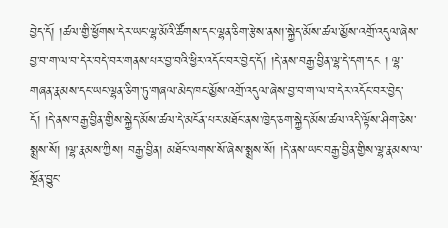བྱེད་དོ། །ཚལ་གྱི་ཕྱོགས་དེར་ཡང་ལྷ་མོའི་ཚོགས་དང་ལྷན་ཅིག་རྩེས་ནས།་སྐྱེད་མོས་ཚལ་མྱོས་འགྲོ་འདུལ་ཞེས་བྱ་བ་ག་ལ་བ་དེར་བདེ་བར་གནས་པར་བྱ་བའི་ཕྱིར་འདོང་བར་བྱེད་དོ། །དེ་ནས་བརྒྱ་བྱིན་ལྷ་དེ་དག་དང ། ལྷ་གཞན་རྣམས་དང་ཡང་ལྷན་ཅིག་ཏུ་གཞལ་མེད་ཁང་མྱོས་འགྲོ་འདུལ་ཞེས་བྱ་བ་ག་ལ་བ་དེར་འདོང་བར་བྱེད་དོ། །དེ་ནས་བརྒྱ་བྱིན་གྱིས་སྐྱེད་མོས་ཚལ་དེ་མངོན་པར་མཐོང་ནས་ཁྱེད་ཅག་སྐྱེད་མོས་ཚལ་འདི་ལྟོས་ཤིག་ཅེས་སྨྲས་སོ། །ལྷ་རྣམས་ཀྱིས། བརྒྱ་བྱིན། མཐོང་ལགས་སོ་ཞེས་སྨྲས་སོ། །དེ་ནས་ཡང་བརྒྱ་བྱིན་གྱིས་ལྷ་རྣམས་ལ་སྔོན་བྱུང་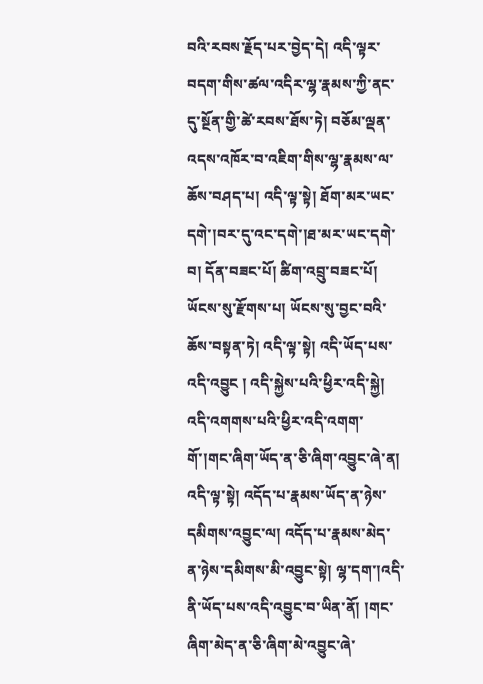བའི་རབས་རྗོད་པར་བྱེད་དེ། འདི་ལྟར་བདག་གིས་ཚལ་འདིར་ལྷ་རྣམས་ཀྱི་ནང་དུ་སྔོན་གྱི་ཚེ་རབས་ཐོས་ཏེ། བཅོམ་ལྡན་འདས་འཁོར་བ་འཇིག་གིས་ལྷ་རྣམས་ལ་ཆོས་བཤད་པ། འདི་ལྟ་སྟེ། ཐོག་མར་ཡང་དགེ་།བར་དུ་འང་དགེ་།ཐ་མར་ཡང་དགེ་བ། དོན་བཟང་པོ། ཚིག་འབྲུ་བཟང་པོ། ཡོངས་སུ་རྫོགས་པ། ཡོངས་སུ་བྱང་བའི་ཆོས་བསྟན་ཏེ། འདི་ལྟ་སྟེ། འདི་ཡོད་པས་
འདི་འབྱུང ། འདི་སྐྱེས་པའི་ཕྱིར་འདི་སྐྱེ། འདི་འགགས་པའི་ཕྱིར་འདི་འགག་གོ་།གང་ཞིག་ཡོད་ན་ཅི་ཞིག་འབྱུང་ཞེ་ན། འདི་ལྟ་སྟེ། འདོད་པ་རྣམས་ཡོད་ན་ཉེས་དམིགས་འབྱུང་ལ། འདོད་པ་རྣམས་མེད་ན་ཉེས་དམིགས་མི་འབྱུང་སྟེ། ལྷ་དག་།འདི་ནི་ཡོད་པས་འདི་འབྱུང་བ་ཡིན་ནོ། །གང་ཞིག་མེད་ན་ཅི་ཞིག་མེ་འབྱུང་ཞེ་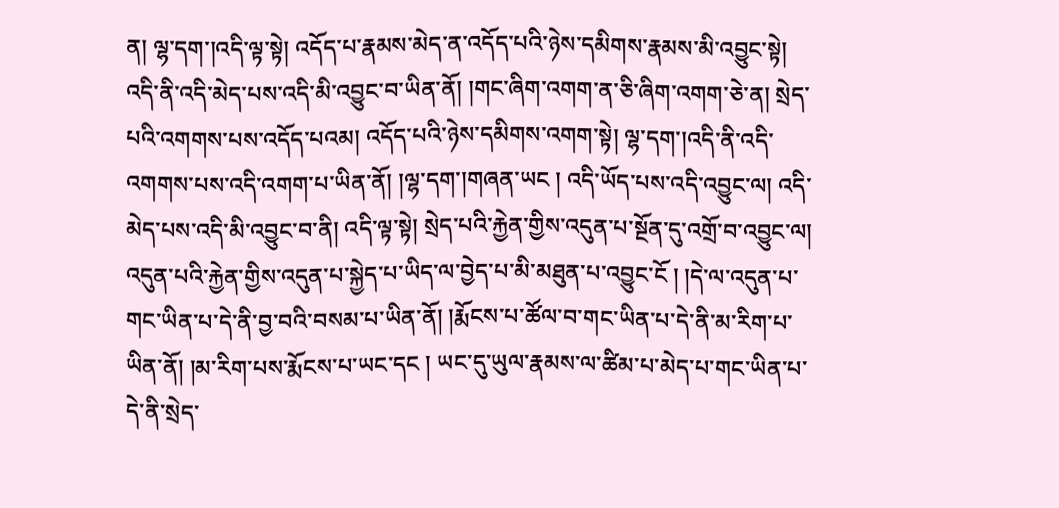ན། ལྷ་དག་།འདི་ལྟ་སྟེ། འདོད་པ་རྣམས་མེད་ན་འདོད་པའི་ཉེས་དམིགས་རྣམས་མི་འབྱུང་སྟེ། འདི་ནི་འདི་མེད་པས་འདི་མི་འབྱུང་བ་ཡིན་ནོ། །གང་ཞིག་འགག་ན་ཅི་ཞིག་འགག་ཅེ་ན། སྲེད་པའི་འགགས་པས་འདོད་པའམ། འདོད་པའི་ཉེས་དམིགས་འགག་སྟེ། ལྷ་དག་།འདི་ནི་འདི་འགགས་པས་འདི་འགག་པ་ཡིན་ནོ། །ལྷ་དག་།གཞན་ཡང ། འདི་ཡོད་པས་འདི་འབྱུང་ལ། འདི་མེད་པས་འདི་མི་འབྱུང་བ་ནི། འདི་ལྟ་སྟེ། སྲེད་པའི་རྐྱེན་གྱིས་འདུན་པ་སྔོན་དུ་འགྲོ་བ་འབྱུང་ལ། འདུན་པའི་རྐྱེན་གྱིས་འདུན་པ་སྐྱེད་པ་ཡིད་ལ་བྱེད་པ་མི་མཐུན་པ་འབྱུང་ངོ ། །དེ་ལ་འདུན་པ་གང་ཡིན་པ་དེ་ནི་བྱ་བའི་བསམ་པ་ཡིན་ནོ། །རྨོངས་པ་ཚོལ་བ་གང་ཡིན་པ་དེ་ནི་མ་རིག་པ་ཡིན་ནོ། །མ་རིག་པས་རྨོངས་པ་ཡང་དང ། ཡང་དུ་ཡུལ་རྣམས་ལ་ཚིམ་པ་མེད་པ་གང་ཡིན་པ་དེ་ནི་སྲེད་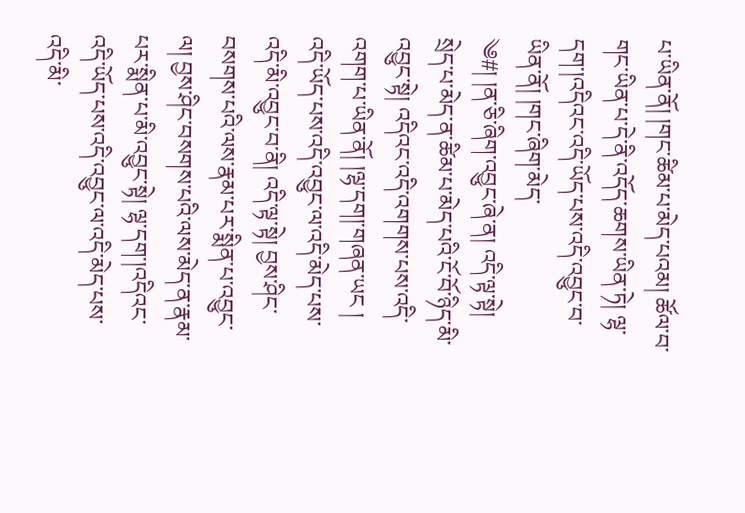པ་ཡིན་ནོ། །གང་ཚིམ་པ་མེད་པའམ། ཚོལ་བ་གང་ཡིན་པ་དེ་ནི་འདོད་ཆགས་ཡིན་ཏེ། ལྷ་དག་།འདིའང་འདི་ཡོད་པས་འདི་འབྱུང་བ་ཡིན་ནོ། །གང་ཞིག་མེད་
༄#། །ན་ཅི་ཞིག་འབྱུང་ཞེ་ན། འདི་ལྟ་སྟེ། སྲེད་པ་མེད་ན་ཚིམ་པ་མེད་པའི་ངོ་བོ་ཉིད་མི་འབྱུང་སྟེ། འདིའང་འདི་འགགས་པས་འདི་འགག་པ་ཡིན་ནོ། །ལྷ་དག།་གཞན་ཡང ། འདི་ཡོད་པས་འདི་འབྱུང་ལ་འདི་མེད་པས་འདི་མི་འབྱུང་བ་ནི། འདི་ལྟ་སྟེ། བྱས་ཤིང་བསགས་པའི་ལས་རྣམ་པར་སྨིན་པ་འབྱུང་ལ། བྱས་ཤིང་བསགས་པའི་ལས་མེད་ན་རྣམ་པར་སྨིན་པ་མི་འབྱུང་སྟེ། ལྷ་དག་།འདིའང་འདི་ཡོད་པས་འདི་འབྱུང་ལ་འདི་མེད་པས་འདི་མི་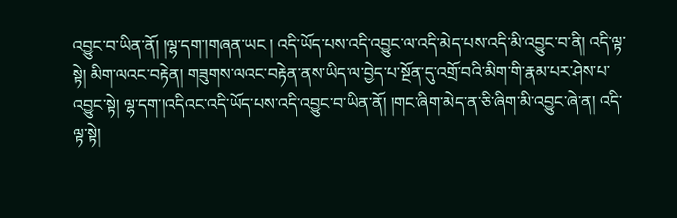འབྱུང་བ་ཡིན་ནོ། །ལྷ་དག་།གཞན་ཡང ། འདི་ཡོད་པས་འདི་འབྱུང་ལ་འདི་མེད་པས་འདི་མི་འབྱུང་བ་ནི། འདི་ལྟ་སྟེ། མིག་ལའང་བརྟེན། གཟུགས་ལའང་བརྟེན་ནས་ཡིད་ལ་བྱེད་པ་སྔོན་དུ་འགྲོ་བའི་མིག་གི་རྣམ་པར་ཤེས་པ་འབྱུང་སྟེ། ལྷ་དག་།འདིའང་འདི་ཡོད་པས་འདི་འབྱུང་བ་ཡིན་ནོ། །གང་ཞིག་མེད་ན་ཅི་ཞིག་མི་འབྱུང་ཞེ་ན། འདི་ལྟ་སྟེ།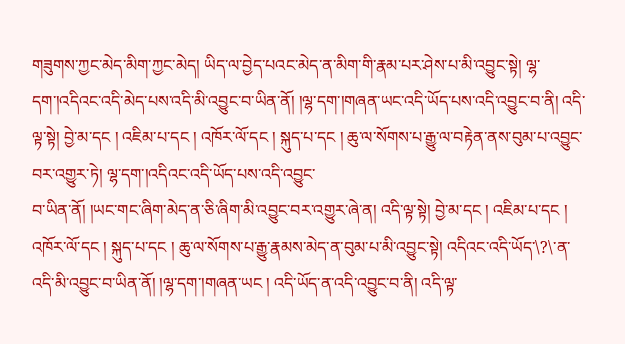གཟུགས་ཀྱང་མེད་མིག་ཀྱང་མེད། ཡིད་ལ་བྱེད་པའང་མེད་ན་མིག་གི་རྣམ་པར་ཤེས་པ་མི་འབྱུང་སྟེ། ལྷ་དག་།འདིའང་འདི་མེད་པས་འདི་མི་འབྱུང་བ་ཡིན་ནོ། །ལྷ་དག་།གཞན་ཡང་འདི་ཡོད་པས་འདི་འབྱུང་བ་ནི། འདི་ལྟ་སྟེ། བྱེ་མ་དང ། འཇིམ་པ་དང ། འཁོར་ལོ་དང ། སྐུད་པ་དང ། ཆུ་ལ་སོགས་པ་རྒྱུ་ལ་བརྟེན་ནས་བུམ་པ་འབྱུང་བར་འགྱུར་ཏེ། ལྷ་དག་།འདིའང་འདི་ཡོད་པས་འདི་འབྱུང་
བ་ཡིན་ནོ། །ཡང་གང་ཞིག་མེད་ན་ཅི་ཞིག་མི་འབྱུང་བར་འགྱུར་ཞེ་ན། འདི་ལྟ་སྟེ། བྱེ་མ་དང ། འཇིམ་པ་དང ། འཁོར་ལོ་དང ། སྐུད་པ་དང ། ཆུ་ལ་སོགས་པ་རྒྱུ་རྣམས་མེད་ན་བུམ་པ་མི་འབྱུང་སྟེ། འདིའང་འདི་ཡོད་\?\་ན་འདི་མི་འབྱུང་བ་ཡིན་ནོ། །ལྷ་དག་།གཞན་ཡང ། འདི་ཡོད་ན་འདི་འབྱུང་བ་ནི། འདི་ལྟ་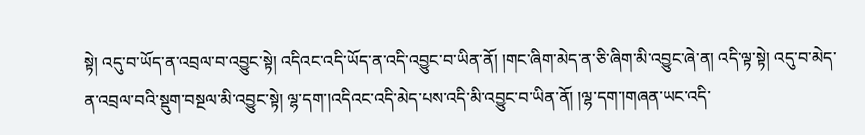སྟེ། འདུ་བ་ཡོད་ན་འབྲལ་བ་འབྱུང་སྟེ། འདིའང་འདི་ཡོད་ན་འདི་འབྱུང་བ་ཡིན་ནོ། །གང་ཞིག་མེད་ན་ཅི་ཞིག་མི་འབྱུང་ཞེ་ན། འདི་ལྟ་སྟེ། འདུ་བ་མེད་ན་འབྲལ་བའི་སྡུག་བསྔལ་མི་འབྱུང་སྟེ། ལྷ་དག་།འདིའང་འདི་མེད་པས་འདི་མི་འབྱུང་བ་ཡིན་ནོ། །ལྷ་དག་།གཞན་ཡང་འདི་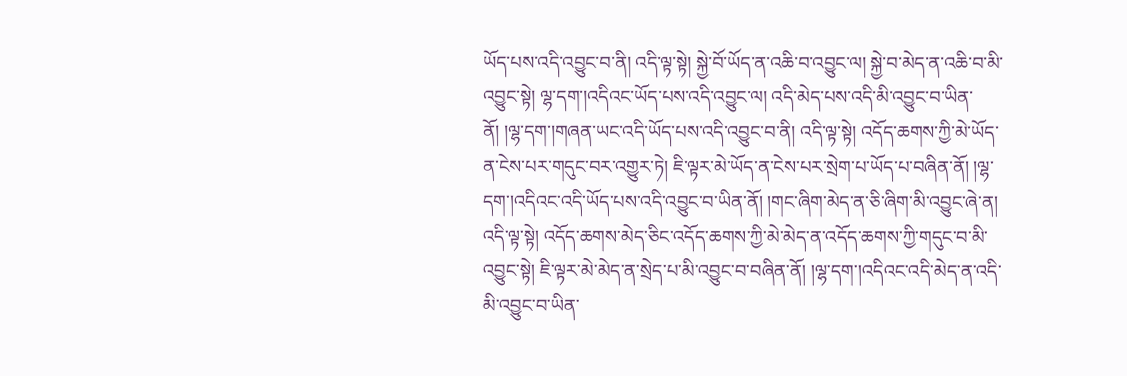ཡོད་པས་འདི་འབྱུང་བ་ནི། འདི་ལྟ་སྟེ། སྐྱེ་བོ་ཡོད་ན་འཆི་བ་འབྱུང་ལ། སྐྱེ་བ་མེད་ན་འཆི་བ་མི་འབྱུང་སྟེ། ལྷ་དག་།འདིའང་ཡོད་པས་འདི་འབྱུང་ལ། འདི་མེད་པས་འདི་མི་འབྱུང་བ་ཡིན་ནོ། །ལྷ་དག་།གཞན་ཡང་འདི་ཡོད་པས་འདི་འབྱུང་བ་ནི། འདི་ལྟ་སྟེ། འདོད་ཆགས་ཀྱི་མེ་ཡོད་ན་ངེས་པར་གདུང་བར་འགྱུར་ཏེ། ཇི་ལྟར་མེ་ཡོད་ན་ངེས་པར་སྲེག་པ་ཡོད་པ་བཞིན་ནོ། །ལྷ་དག་།འདིའང་འདི་ཡོད་པས་འདི་འབྱུང་བ་ཡིན་ནོ། །གང་ཞིག་མེད་ན་ཅི་ཞིག་མི་འབྱུང་ཞེ་ན། འདི་ལྟ་སྟེ། འདོད་ཆགས་མེད་ཅིང་འདོད་ཆགས་ཀྱི་མེ་མེད་ན་འདོད་ཆགས་ཀྱི་གདུང་བ་མི་འབྱུང་སྟེ། ཇི་ལྟར་མེ་མེད་ན་སྲེད་པ་མི་འབྱུང་བ་བཞིན་ནོ། །ལྷ་དག་།འདིའང་འདི་མེད་ན་འདི་མི་འབྱུང་བ་ཡིན་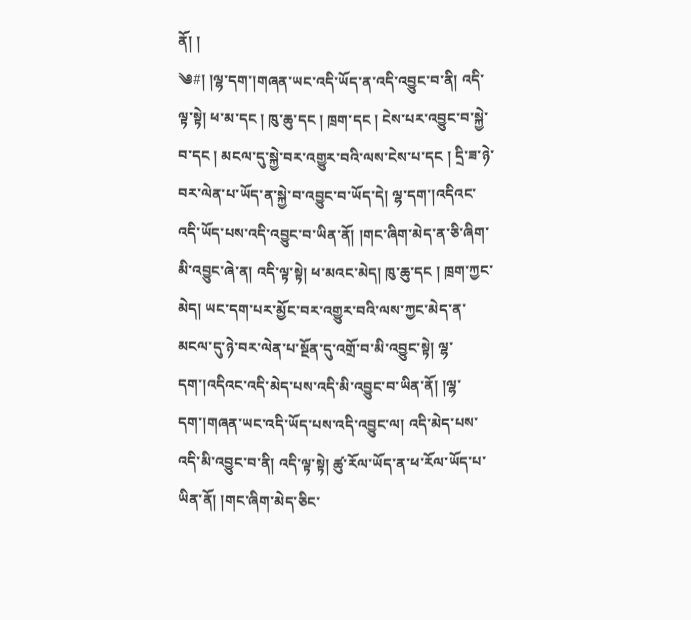ནོ། །
༄#། །ལྷ་དག་།གཞན་ཡང་འདི་ཡོད་ན་འདི་འབྱུང་བ་ནི། འདི་ལྟ་སྟེ། ཕ་མ་དང ། ཁུ་ཆུ་དང ། ཁྲག་དང ། ངེས་པར་འབྱུང་བ་སྐྱེ་བ་དང ། མངལ་དུ་སྐྱེ་བར་འགྱུར་བའི་ལས་ངེས་པ་དང ། དྲི་ཟ་ཉེ་བར་ལེན་པ་ཡོད་ན་སྐྱེ་བ་འབྱུང་བ་ཡོད་དེ། ལྷ་དག་།འདིའང་འདི་ཡོད་པས་འདི་འབྱུང་བ་ཡིན་ནོ། །གང་ཞིག་མེད་ན་ཅི་ཞིག་མི་འབྱུང་ཞེ་ན། འདི་ལྟ་སྟེ། ཕ་མའང་མེད། ཁུ་ཆུ་དང ། ཁྲག་ཀྱང་མེད། ཡང་དག་པར་མྱོང་བར་འགྱུར་བའི་ལས་ཀྱང་མེད་ན་མངལ་དུ་ཉེ་བར་ལེན་པ་སྔོན་དུ་འགྲོ་བ་མི་འབྱུང་སྟེ། ལྷ་དག་།འདིའང་འདི་མེད་པས་འདི་མི་འབྱུང་བ་ཡིན་ནོ། །ལྷ་དག་།གཞན་ཡང་འདི་ཡོད་པས་འདི་འབྱུང་ལ། འདི་མེད་པས་འདི་མི་འབྱུང་བ་ནི། འདི་ལྟ་སྟེ། ཚུ་རོལ་ཡོད་ན་ཕ་རོལ་ཡོད་པ་ཡིན་ནོ། །གང་ཞིག་མེད་ཅིང་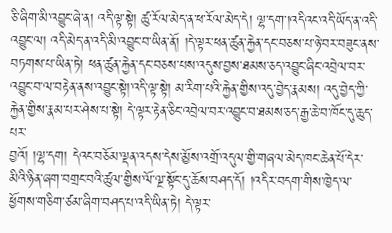ཅི་ཞིག་མི་འབྱུང་ཞེ་ན། འདི་ལྟ་སྟེ། ཚུ་རོལ་མེད་ན་ཕ་རོལ་མེད་དེ། ལྷ་དག་།འདིའང་འདི་ཡོད་ན་འདི་འབྱུང་ལ། འདི་མེད་ན་འདི་མི་འབྱུང་བ་ཡིན་ནོ། །དེ་ལྟར་ཕན་ཚུན་རྐྱེན་དང་བཅས་པ་ཉེ་བར་བཟུང་ནས་བཏགས་པ་ཡིན་ཏེ། ཕན་ཚུན་རྐྱེན་དང་བཅས་པས་འདུས་བྱས་ཐམས་ཅད་འབྱུང་ཞིང་འབྲེལ་བར་འབྱུང་བ་ལ་བརྟེན་ནས་འབྱུང་སྟེ།་འདི་ལྟ་སྟེ། མ་རིག་པའི་རྐྱེན་གྱིས་འདུ་བྱེད་རྣམས། འདུ་བྱེད་ཀྱི་རྐྱེན་གྱིས་རྣམ་པར་ཤེས་པ་སྟེ། དེ་ལྟར་རྟེན་ཅིང་འབྲེལ་བར་འབྱུང་བ་ཐམས་ཅད་རྒྱ་ཆེ་བ་ཁོང་དུ་ཆུད་པར་
བྱའོ། །ལྷ་དག། དེའང་བཅོམ་ལྡན་འདས་དེས་མྱོས་འགྲོ་འདུལ་གྱི་གཞལ་མེད་ཁང་ཆེན་པོ་དེར་མིའི་ཉིན་ཞག་བགྲང་བའི་ཚུལ་གྱིས་ལོ་ལྔ་སྟོང་དུ་ཆོས་བཤད་དོ། །འདིར་བདག་གིས་ཁྱེད་ལ་ཕྱོགས་གཅིག་ཙམ་ཞིག་བཤད་པ་འདི་ཡིན་ཏེ། དེ་ལྟར་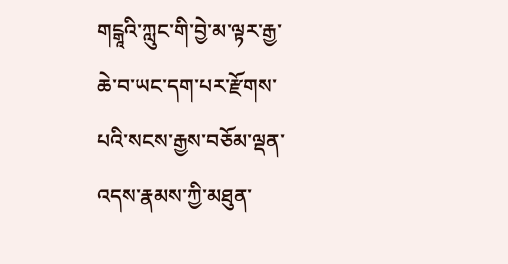གངྒཱའི་ཀླུང་གི་བྱེ་མ་ལྟར་རྒྱ་ཆེ་བ་ཡང་དག་པར་རྫོགས་པའི་སངས་རྒྱས་བཅོམ་ལྡན་འདས་རྣམས་ཀྱི་མཐུན་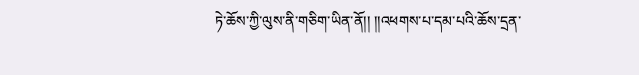ཏེ་ཆོས་ཀྱི་ལུས་ནི་གཅིག་ཡིན་ནོ།། །།འཕགས་པ་དམ་པའི་ཆོས་དྲན་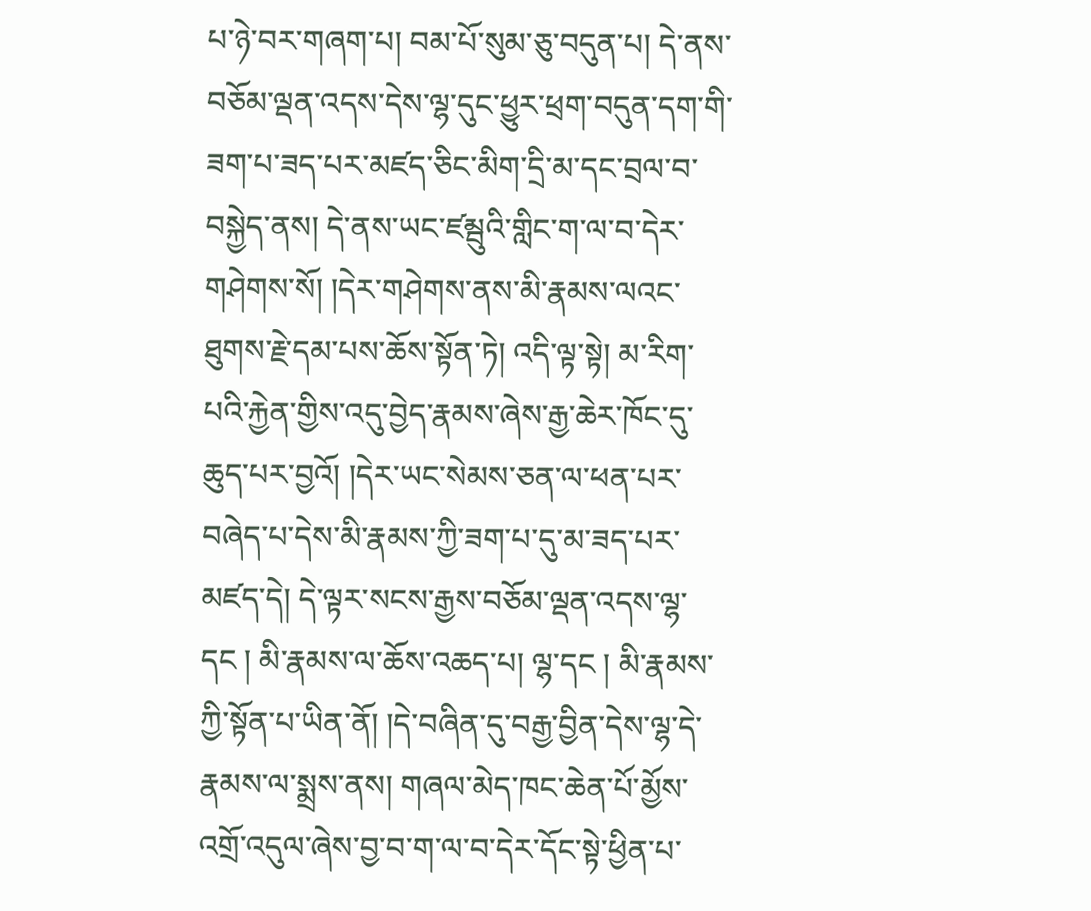པ་ཉེ་བར་གཞག་པ། བམ་པོ་སུམ་ཅུ་བདུན་པ། དེ་ནས་བཅོམ་ལྡན་འདས་དེས་ལྷ་དུང་ཕྱུར་ཕྲག་བདུན་དག་གི་ཟག་པ་ཟད་པར་མཛད་ཅིང་མིག་དྲི་མ་དང་བྲལ་བ་བསྐྱེད་ནས། དེ་ནས་ཡང་ཛམྦུའི་གླིང་ག་ལ་བ་དེར་གཤེགས་སོ། །དེར་གཤེགས་ནས་མི་རྣམས་ལའང་ཐུགས་རྗེ་དམ་པས་ཆོས་སྟོན་ཏེ། འདི་ལྟ་སྟེ། མ་རིག་པའི་རྐྱེན་གྱིས་འདུ་བྱེད་རྣམས་ཞེས་རྒྱ་ཆེར་ཁོང་དུ་ཆུད་པར་བྱའོ། །དེར་ཡང་སེམས་ཅན་ལ་ཕན་པར་བཞེད་པ་དེས་མི་རྣམས་ཀྱི་ཟག་པ་དུ་མ་ཟད་པར་མཛད་དེ། དེ་ལྟར་སངས་རྒྱས་བཅོམ་ལྡན་འདས་ལྷ་དང ། མི་རྣམས་ལ་ཆོས་འཆད་པ། ལྷ་དང ། མི་རྣམས་ཀྱི་སྟོན་པ་ཡིན་ནོ། །དེ་བཞིན་དུ་བརྒྱ་བྱིན་དེས་ལྷ་དེ་རྣམས་ལ་སྨྲས་ནས། གཞལ་མེད་ཁང་ཆེན་པོ་མྱོས་འགྲོ་འདུལ་ཞེས་བྱ་བ་ག་ལ་བ་དེར་དོང་སྟེ་ཕྱིན་པ་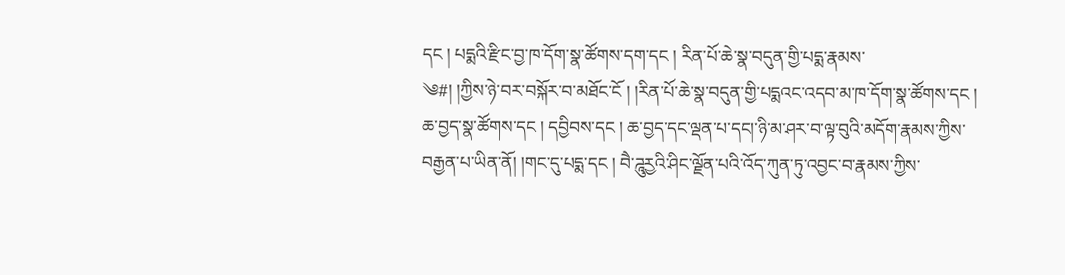དང ། པདྨའི་རྫིང་བྱ་ཁ་དོག་སྣ་ཚོགས་དག་དང ། རིན་པོ་ཆེ་སྣ་བདུན་གྱི་པདྨ་རྣམས་
༄#། །ཀྱིས་ཉེ་བར་བསྐོར་བ་མཐོང་ངོ ། །རིན་པོ་ཆེ་སྣ་བདུན་གྱི་པདྨའང་འདབ་མ་ཁ་དོག་སྣ་ཚོགས་དང ། ཆ་བྱད་སྣ་ཚོགས་དང ། དབྱིབས་དང ། ཆ་བྱད་དང་ལྡན་པ་དང།་ཉི་མ་ཤར་བ་ལྟ་བུའི་མདོག་རྣམས་ཀྱིས་བརྒྱན་པ་ཡིན་ནོ། །གང་དུ་པདྨ་དང ། བཻ་ཌཱུརྱའི་ཤིང་ལྗོན་པའི་འོད་ཀུན་ཏུ་འབྱང་བ་རྣམས་ཀྱིས་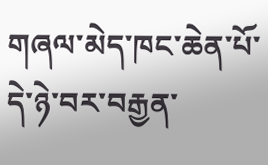གཞལ་མེད་ཁང་ཆེན་པོ་དེ་ཉེ་བར་བརྒྱན་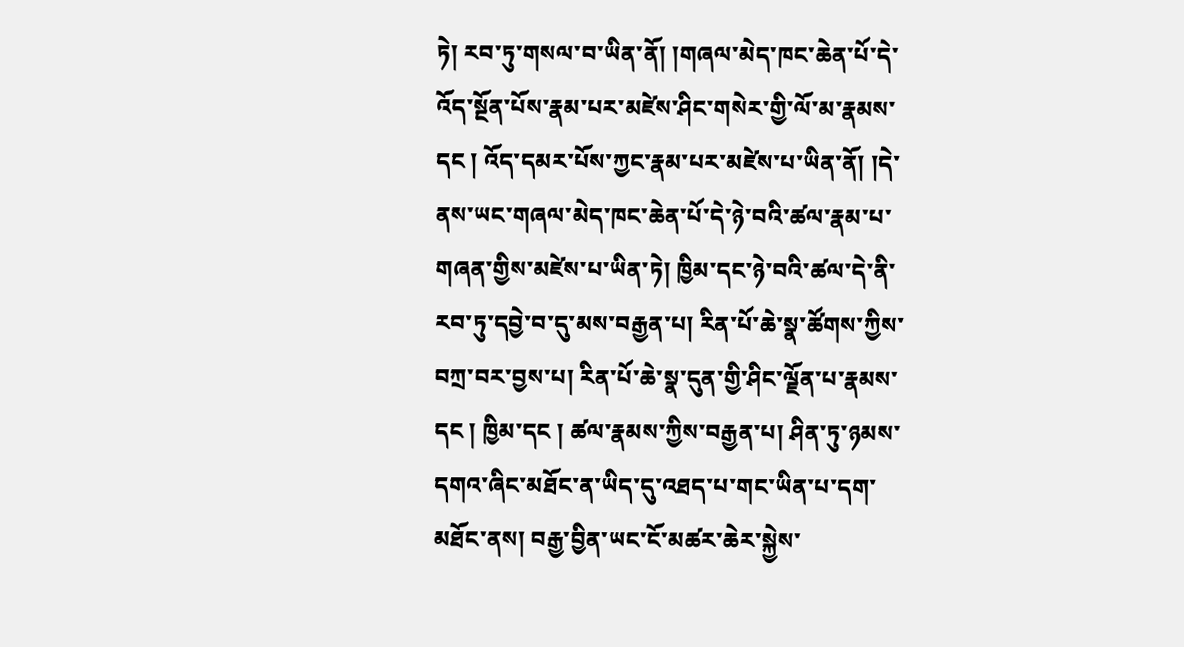ཏེ། རབ་ཏུ་གསལ་བ་ཡིན་ནོ། །གཞལ་མེད་ཁང་ཆེན་པོ་དེ་འོད་སྔོན་པོས་རྣམ་པར་མཛེས་ཤིང་གསེར་གྱི་ལོ་མ་རྣམས་དང ། འོད་དམར་པོས་ཀྱང་རྣམ་པར་མཛེས་པ་ཡིན་ནོ། །དེ་ནས་ཡང་གཞལ་མེད་ཁང་ཆེན་པོ་དེ་ཉེ་བའི་ཚལ་རྣམ་པ་གཞན་གྱིས་མཛེས་པ་ཡིན་ཏེ། ཁྱིམ་དང་ཉེ་བའི་ཚལ་དེ་ནི་རབ་ཏུ་དབྱེ་བ་དུ་མས་བརྒྱན་པ། རིན་པོ་ཆེ་སྣ་ཚོགས་ཀྱིས་བཀྲ་བར་བྱས་པ། རིན་པོ་ཆེ་སྣ་དུན་གྱི་ཤིང་ལྗོན་པ་རྣམས་དང ། ཁྱིམ་དང ། ཚལ་རྣམས་ཀྱིས་བརྒྱན་པ། ཤིན་ཏུ་ཉམས་དགའ་ཞིང་མཐོང་ན་ཡིད་དུ་འཐད་པ་གང་ཡིན་པ་དག་མཐོང་ནས། བརྒྱ་བྱིན་ཡང་ངོ་མཚར་ཆེར་སྐྱེས་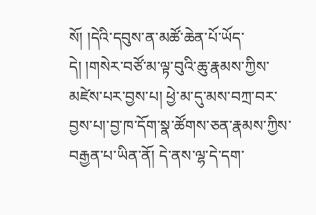སོ། །དེའི་དབུས་ན་མཚོ་ཆེན་པོ་ཡོད་དེ། །གསེར་བཙོ་མ་ལྟ་བུའི་ཆུ་རྣམས་ཀྱིས་མཛེས་པར་བྱས་པ། ཕྱེ་མ་དུ་མས་བཀྲ་བར་བྱས་པ།་བྱ་ཁ་དོག་སྣ་ཚོགས་ཅན་རྣམས་ཀྱིས་བརྒྱན་པ་ཡིན་ནོ། དེ་ནས་ལྷ་དེ་དག་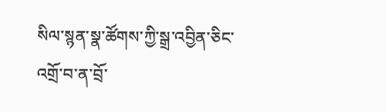སིལ་སྙན་སྣ་ཚོགས་ཀྱི་སྒྲ་འབྱིན་ཅིང་འགྲོ་བ་ན་བྲོ་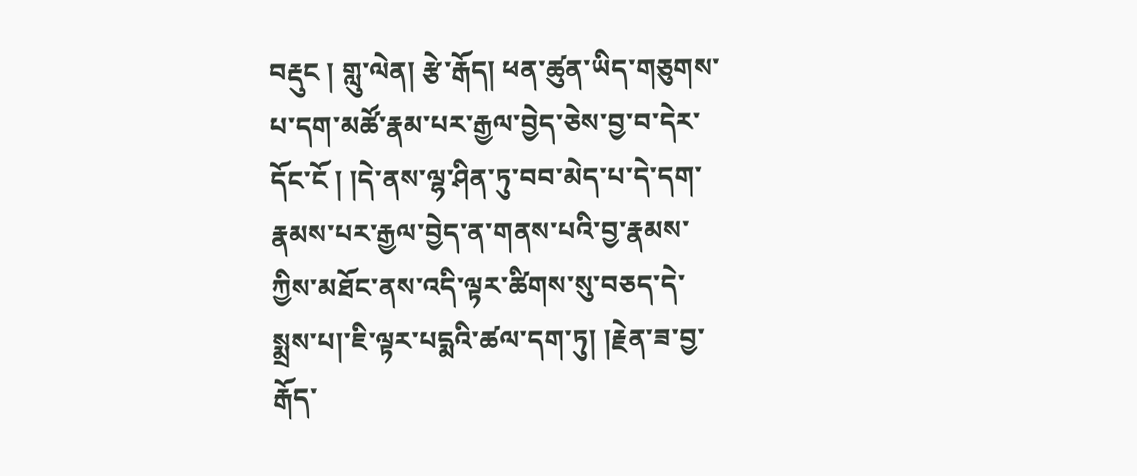བརྡུང ། གླུ་ལེན། རྩེ་རྒོད། ཕན་ཚུན་ཡིད་གཅུགས་
པ་དག་མཚོ་རྣམ་པར་རྒྱལ་བྱེད་ཅེས་བྱ་བ་དེར་དོང་ངོ ། །དེ་ནས་ལྷ་ཤིན་ཏུ་བབ་མེད་པ་དེ་དག་རྣམས་པར་རྒྱལ་བྱེད་ན་གནས་པའི་བྱ་རྣམས་ཀྱིས་མཐོང་ནས་འདི་ལྟར་ཚིགས་སུ་བཅད་དེ་སྨྲས་པ།་ཇི་ལྟར་པདྨའི་ཚལ་དག་ཏུ། །རྗེན་ཟ་བྱ་རྒོད་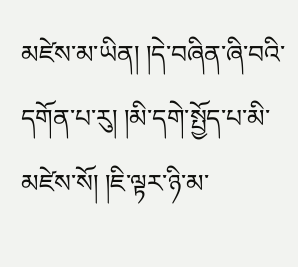མཛེས་མ་ཡིན། །དེ་བཞིན་ཞི་བའི་དགོན་པ་རུ། །མི་དགེ་སྤྱོད་པ་མི་མཛེས་སོ། །ཇི་ལྟར་ཉི་མ་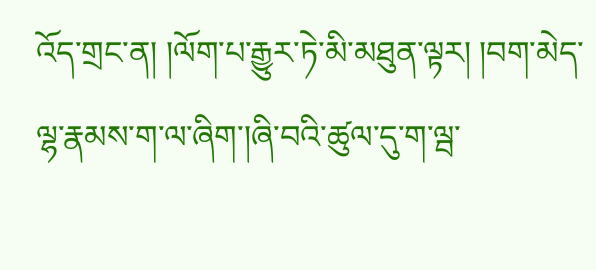འོད་གྲང་ན། །ལོག་པ་རྒྱུར་ཏེ་མི་མཐུན་ལྟར། །བག་མེད་ལྷ་རྣམས་ག་ལ་ཞིག་།ཞི་བའི་ཚུལ་དུ་ག་ལྦ་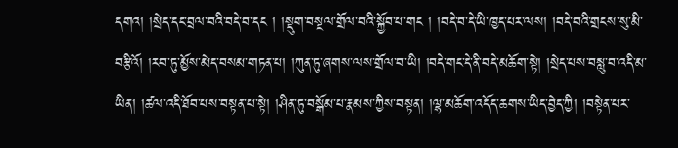དགའ། །སྲེད་དང་བྲལ་བའི་བདེ་བ་དང ། །སྡུག་བསྔལ་གྲོལ་བའི་སྐྱོབ་པ་གང ། །བདེ་བ་དེ་ཡི་ཁྱད་པར་ལས། །བདེ་བའི་གྲངས་སུ་མི་བརྩིའོ། །རབ་ཏུ་མྱོས་མེད་བསམ་གཏན་པ། །ཀུན་ཏུ་ཞགས་ལས་གྲོལ་བ་ཡི། །བདེ་གང་དེ་ནི་བདེ་མཆོག་སྟེ། །སྲེད་པས་བསླུ་བ་འདི་མ་ཡིན། །ཚལ་འདི་ཐོབ་པས་བསྟན་པ་སྟེ། །ཤིན་ཏུ་བསྒོམ་པ་རྣམས་ཀྱིས་བསྟན། །ལྷ་མཆོག་འདོད་ཆགས་ཡིད་བྱེད་ཀྱི། །བསྟེན་པར་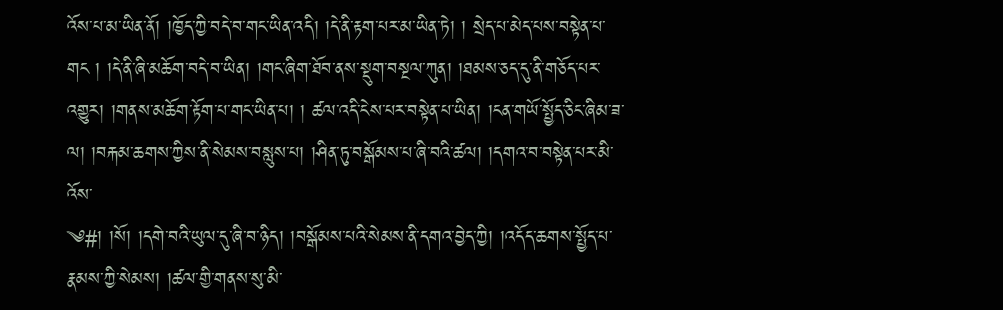འོས་པ་མ་ཡིན་ནོ། །ཁྱོད་ཀྱི་བདེ་བ་གང་ཡིན་འདི། །དེ་ནི་རྟག་པར་མ་ཡིན་ཏེ། ། སྲེད་པ་མེད་པས་བསྟེན་པ་གང ། །དེ་ནི་ཞི་མཆོག་བདེ་བ་ཡིན། །གང་ཞིག་ཐོབ་ནས་སྡུག་བསྔལ་ཀུན། །ཐམས་ཅད་དུ་ནི་གཅོད་པར་འགྱུར། །གནས་མཆོག་རྟོག་པ་གང་ཡིན་པ། ། ཚལ་འདི་ངེས་པར་བསྟེན་པ་ཡིན། །ངན་གཡོ་སྤྱོད་ཅིང་ཞིམ་ཟ་ལ། །བརྐམ་ཆགས་ཀྱིས་ནི་སེམས་བསླུས་པ། །ཤིན་ཏུ་བསྒོམས་པ་ཞི་བའི་ཚལ། །དགའ་བ་བསྟེན་པར་མི་འོས་
༄#། །སོ། །དགེ་བའི་ཡུལ་དུ་ཞི་བ་ཉིད། །བསྒོམས་པའི་སེམས་ནི་དགའ་བྱེད་ཀྱི། །འདོད་ཆགས་སྤྱོད་པ་རྣམས་ཀྱི་སེམས། །ཚལ་གྱི་གནས་སུ་མི་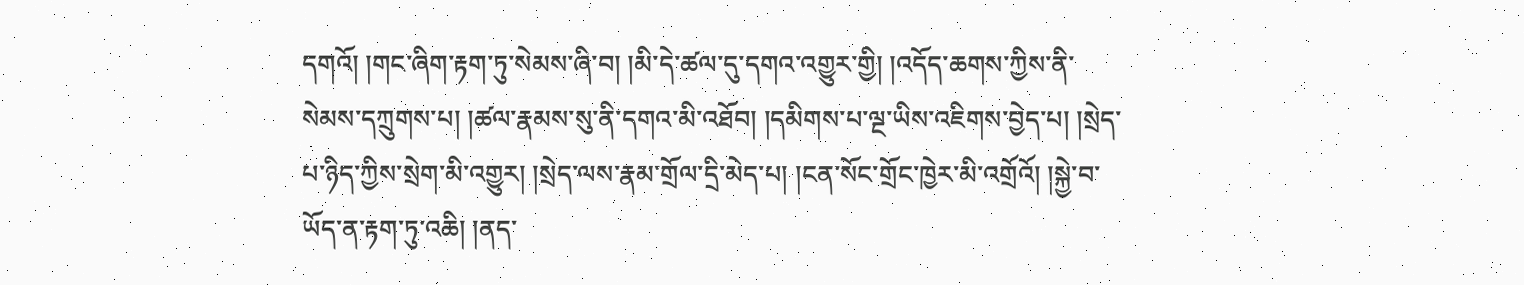དགའོ། །གང་ཞིག་རྟག་ཏུ་སེམས་ཞི་བ། །མི་དེ་ཚལ་དུ་དགའ་འགྱུར་གྱི། །འདོད་ཆགས་ཀྱིས་ནི་སེམས་དཀྲུགས་པ། །ཚལ་རྣམས་སུ་ནི་དགའ་མི་འཐོབ། །དམིགས་པ་ལྔ་ཡིས་འཇིགས་བྱེད་པ། །སྲེད་པ་ཉིད་ཀྱིས་སྲེག་མི་འགྱུར། །སྲེད་ལས་རྣམ་གྲོལ་དྲི་མེད་པ། །ངན་སོང་གྲོང་ཁྱེར་མི་འགྲོའོ། །སྐྱེ་བ་ཡོད་ན་རྟག་ཏུ་འཆི། །ནད་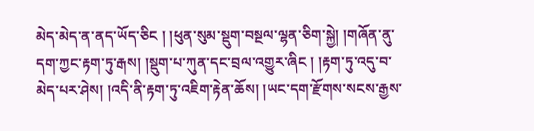མེད་མེད་ན་ནད་ཡོད་ཅིང ། །ཕུན་སུམ་སྡུག་བསྔལ་ལྷན་ཅིག་སྐྱེ། །གཞོན་ནུ་དག་ཀྱང་རྟག་ཏུ་རྒས། །སྡུག་པ་ཀུན་དང་བྲལ་འགྱུར་ཞིང ། །རྟག་ཏུ་འདུ་བ་མེད་པར་ཤེས། །འདི་ནི་རྟག་ཏུ་འཇིག་རྟེན་ཆོས། །ཡང་དག་རྫོགས་སངས་རྒྱས་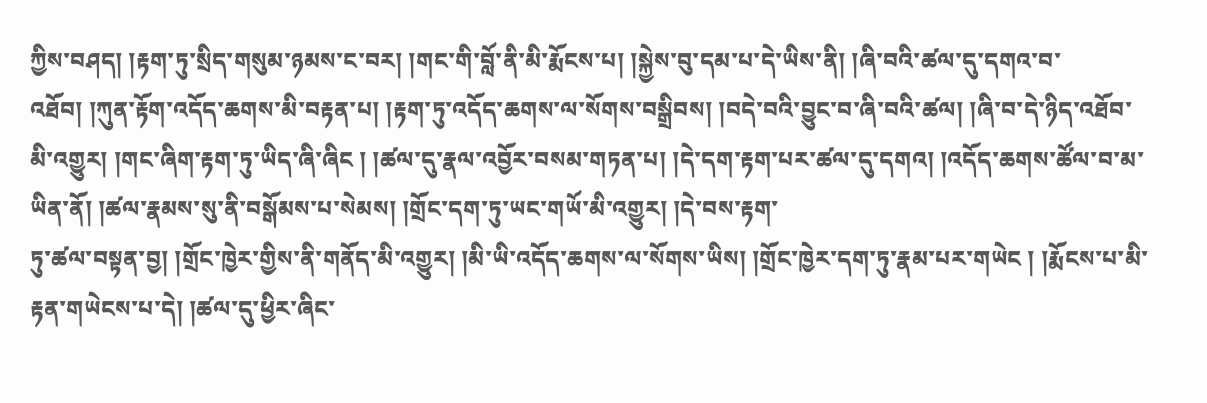ཀྱིས་བཤད། །རྟག་ཏུ་སྲིད་གསུམ་ཉམས་ང་བར། །གང་གི་བློ་ནི་མི་རྨོངས་པ། །སྐྱེས་བུ་དམ་པ་དེ་ཡིས་ནི། །ཞི་བའི་ཚལ་དུ་དགའ་བ་འཐོབ། །ཀུན་རྟོག་འདོད་ཆགས་མི་བརྟན་པ། །རྟག་ཏུ་འདོད་ཆགས་ལ་སོགས་བསྒྲིབས། །བདེ་བའི་བྱུང་བ་ཞི་བའི་ཚལ། །ཞི་བ་དེ་ཉིད་འཐོབ་མི་འགྱུར། །གང་ཞིག་རྟག་ཏུ་ཡིད་ཞི་ཞིང ། །ཚལ་དུ་རྣལ་འབྱོར་བསམ་གཏན་པ། །དེ་དག་རྟག་པར་ཚལ་དུ་དགའ། །འདོད་ཆགས་ཚོལ་བ་མ་ཡིན་ནོ། །ཚལ་རྣམས་སུ་ནི་བསྒོམས་པ་སེམས། །གྲོང་དག་ཏུ་ཡང་གཡོ་མི་འགྱུར། །དེ་བས་རྟག་
ཏུ་ཚལ་བསྟན་བྱ། །གྲོང་ཁྱེར་གྱིས་ནི་གནོད་མི་འགྱུར། །མི་ཡི་འདོད་ཆགས་ལ་སོགས་ཡིས། །གྲོང་ཁྱེར་དག་ཏུ་རྣམ་པར་གཡེང ། །རྨོངས་པ་མི་རྟན་གཡེངས་པ་དེ། །ཚལ་དུ་ཕྱིར་ཞིང་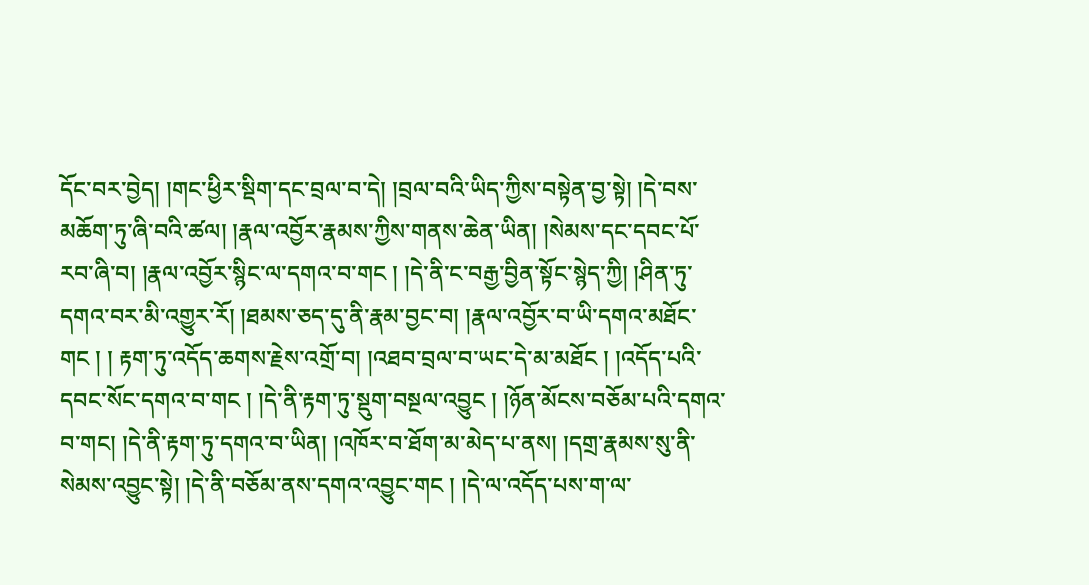དོང་བར་བྱེད། །གང་ཕྱིར་སྡིག་དང་བྲལ་བ་དེ། །བྲལ་བའི་ཡིད་ཀྱིས་བསྟེན་བྱ་སྟེ། །དེ་བས་མཆོག་ཏུ་ཞི་བའི་ཚལ། །རྣལ་འབྱོར་རྣམས་ཀྱིས་གནས་ཆེན་ཡིན། །སེམས་དང་དབང་པོ་རབ་ཞི་བ། །རྣལ་འབྱོར་སྙིང་ལ་དགའ་བ་གང ། །དེ་ནི་ང་བརྒྱ་བྱིན་སྟོང་སྙེད་ཀྱི། །ཤིན་ཏུ་དགའ་བར་མི་འགྱུར་རོ། །ཐམས་ཅད་དུ་ནི་རྣམ་བྱང་བ། །རྣལ་འབྱོར་བ་ཡི་དགའ་མཐོང་གང ། ། རྟག་ཏུ་འདོད་ཆགས་རྗེས་འགྲོ་བ། །འཐབ་བྲལ་བ་ཡང་དེ་མ་མཐོང ། །འདོད་པའི་དབང་སོང་དགའ་བ་གང ། །དེ་ནི་རྟག་ཏུ་སྡུག་བསྔལ་འབྱུང ། །ཉོན་མོངས་བཅོམ་པའི་དགའ་བ་གང། །དེ་ནི་རྟག་ཏུ་དགའ་བ་ཡིན། །འཁོར་བ་ཐོག་མ་མེད་པ་ནས། །དགྲ་རྣམས་སུ་ནི་སེམས་འབྱུང་སྟེ། །དེ་ནི་བཅོམ་ནས་དགའ་འབྱུང་གང ། །དེ་ལ་འདོད་པས་ག་ལ་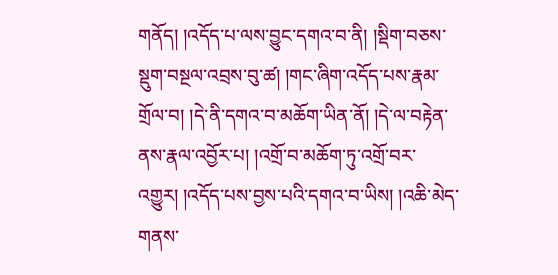གནོད། །འདོད་པ་ལས་བྱུང་དགའ་བ་ནི། །སྡིག་བཅས་སྡུག་བསྔལ་འབྲས་བུ་ཚ། །གང་ཞིག་འདོད་པས་རྣམ་གྲོལ་བ། །དེ་ནི་དགའ་བ་མཆོག་ཡིན་ནོ། །དེ་ལ་བརྟེན་ནས་རྣལ་འབྱོར་པ། །འགྲོ་བ་མཆོག་ཏུ་འགྲོ་བར་འགྱུར། །འདོད་པས་བྱས་པའི་དགའ་བ་ཡིས། །འཆི་མེད་གནས་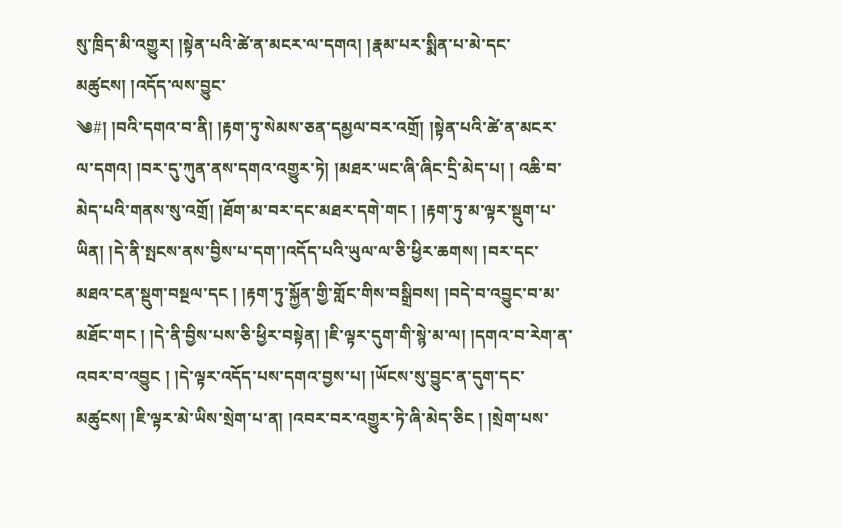སུ་ཁྲིད་མི་འགྱུར། །སྟེན་པའི་ཚེ་ན་མངར་ལ་དགའ། །རྣམ་པར་སྨིན་པ་མེ་དང་མཚུངས། །འདོད་ལས་བྱུང་
༄#། །བའི་དགའ་བ་ནི། །རྟག་ཏུ་སེམས་ཅན་དམྱལ་བར་འགྲོ། །སྟེན་པའི་ཚེ་ན་མངར་ལ་དགའ། །བར་དུ་ཀུན་ནས་དགའ་འགྱུར་ཏེ། །མཐར་ཡང་ཞི་ཞིང་དྲི་མེད་པ། ། འཆི་བ་མེད་པའི་གནས་སུ་འགྲོ། །ཐོག་མ་བར་དང་མཐར་དགེ་གང ། །རྟག་ཏུ་མ་ལྟར་སྡུག་པ་ཡིན། །དེ་ནི་སྤངས་ནས་བྱིས་པ་དག་།འདོད་པའི་ཡུལ་ལ་ཅི་ཕྱིར་ཆགས། །བར་དང་མཐའ་ངན་སྡུག་བསྔལ་དང ། །རྟག་ཏུ་སྐྱོན་གྱི་གློང་གིས་བསྒྲིབས། །བདེ་བ་འབྱུང་བ་མ་མཐོང་གང ། །དེ་ནི་བྱིས་པས་ཅི་ཕྱིར་བསྟེན། །ཇི་ལྟར་དུག་གི་སྙེ་མ་ལ། །དགའ་བ་རེག་ན་འབར་བ་འབྱུང ། །དེ་ལྟར་འདོད་པས་དགའ་བྱས་པ། །ཡོངས་སུ་བྱུང་ན་དུག་དང་མཚུངས། །ཇི་ལྟར་མེ་ཡིས་སྲེག་པ་ན། །འབར་བར་འགྱུར་ཏེ་ཞི་མེད་ཅིང ། །སྲེག་པས་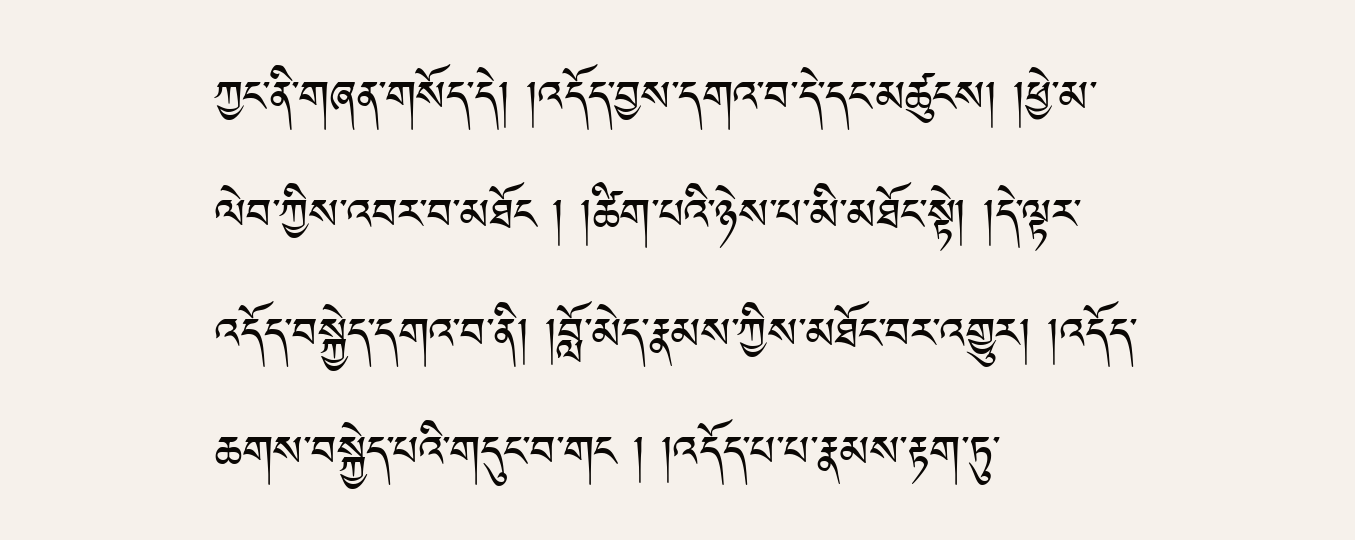ཀྱང་ནི་གཞན་གསོད་དེ། །འདོད་བྱས་དགའ་བ་དེ་དང་མཚུངས། །ཕྱེ་མ་ལེབ་ཀྱིས་འབར་བ་མཐོང ། །ཚིག་པའི་ཉེས་པ་མི་མཐོང་སྟེ། །དེ་ལྟར་འདོད་བསྐྱེད་དགའ་བ་ནི། །བློ་མེད་རྣམས་ཀྱིས་མཐོང་བར་འགྱུར། །འདོད་ཆགས་བསྐྱེད་པའི་གདུང་བ་གང ། །འདོད་པ་པ་རྣམས་རྟག་ཏུ་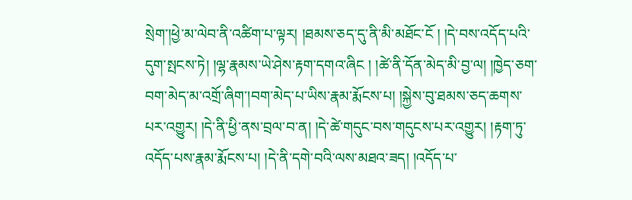སྲེག་།ཕྱེ་མ་ལེབ་ནི་འཚིག་པ་ལྟར། །ཐམས་ཅད་དུ་ནི་མི་མཐོང་ངོ ། །དེ་བས་འདོད་པའི་དུག་སྤངས་ཏེ། །ལྷ་རྣམས་ཡེ་ཤེས་རྟག་དགའ་ཞིང ། །ཚེ་ནི་དོན་མེད་མི་བྱ་ལ། །ཁྱེད་ཅག་བག་མེད་མ་འགྲོ་ཞིག་།བག་མེད་པ་ཡིས་རྣམ་རྨོངས་པ། །སྐྱེས་བུ་ཐམས་ཅད་ཆགས་
པར་འགྱུར། །དེ་ནི་ཕྱི་ནས་བྲལ་བ་ན། །དེ་ཚེ་གདུང་བས་གདུངས་པར་འགྱུར། །རྟག་ཏུ་འདོད་པས་རྣམ་རྨོངས་པ། །དེ་ནི་དགེ་བའི་ལས་མཐའ་ཟད། །འདོད་པ་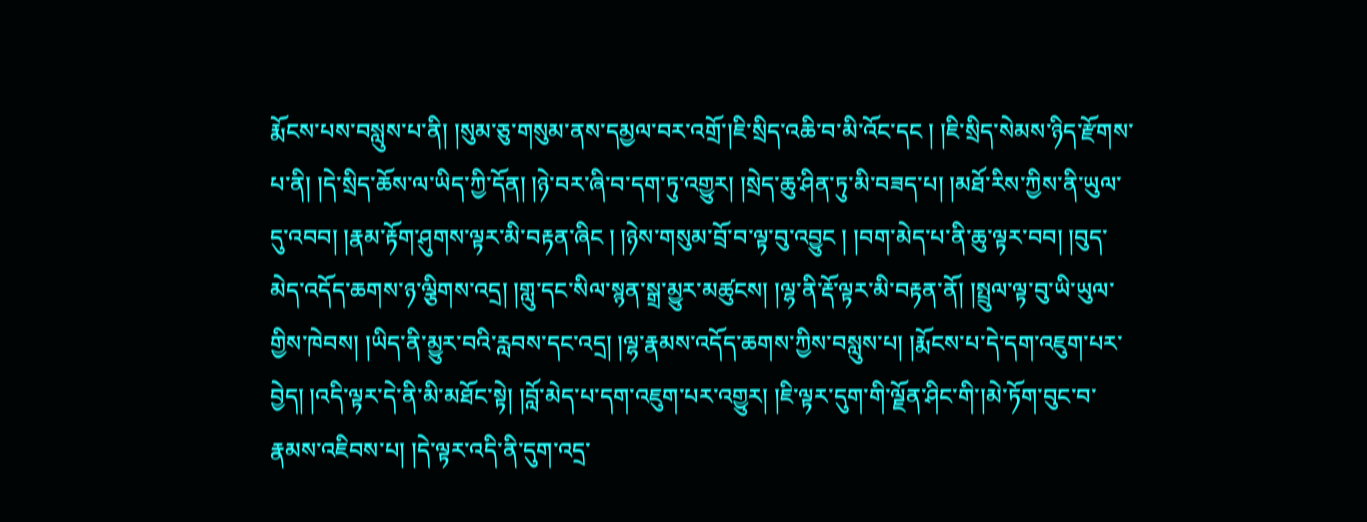རྨོངས་པས་བསླུས་པ་ནི། །སུམ་ཅུ་གསུམ་ནས་དམྱལ་བར་འགྲོ་།ཇི་སྲིད་འཆི་བ་མི་འོང་དང ། །ཇི་སྲིད་སེམས་ཉིད་རྫོགས་པ་ནི། །དེ་སྲིད་ཆོས་ལ་ཡིད་ཀྱི་དོན། །ཉེ་བར་ཞི་བ་དག་ཏུ་འགྱུར། །སྲེད་ཆུ་ཤིན་ཏུ་མི་བཟད་པ། །མཐོ་རིས་ཀྱིས་ནི་ཡུལ་དུ་འབབ། །རྣམ་རྟོག་ཤུགས་ལྟར་མི་བརྟན་ཞིང ། །ཉེས་གསུམ་བྲོ་བ་ལྟ་བུ་འབྱུང ། །བག་མེད་པ་ནི་ཆུ་ལྟར་བབ། །བུད་མེད་འདོད་ཆགས་ཉ་ལྕིགས་འདྲ། །གླུ་དང་སིལ་སྙན་སྒྲ་མྱུར་མཚུངས། །ལྷ་ནི་རྡོ་ལྟར་མི་བརྟན་ནོ། །སྤྲུལ་ལྟ་བུ་ཡི་ཡུལ་གྱིས་ཁེབས། །ཡིད་ནི་མྱུར་བའི་རླབས་དང་འདྲ། །ལྷ་རྣམས་འདོད་ཆགས་ཀྱིས་བསླུས་པ། །རྨོངས་པ་དེ་དག་འཇུག་པར་བྱེད། །འདི་ལྟར་དེ་ནི་མི་མཐོང་སྟེ། །བློ་མེད་པ་དག་འཇུག་པར་འགྱུར། །ཇི་ལྟར་དུག་གི་ལྗོན་ཤིང་གི་།མེ་ཏོག་བུང་བ་རྣམས་འཇིབས་པ། །དེ་ལྟར་འདི་ནི་དུག་འདྲ་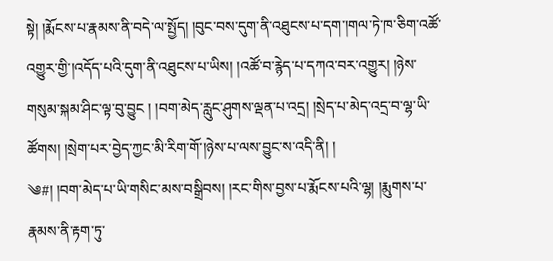སྟེ། །རྨོངས་པ་རྣམས་ནི་བདེ་ལ་སྤྱོད། །བུང་བས་དུག་ནི་འཐུངས་པ་དག་།གལ་ཏེ་ཁ་ཅིག་འཚོ་འགྱུར་གྱི་།འདོད་པའི་དུག་ནི་འཐུངས་པ་ཡིས། །འཚོ་བ་རྙེད་པ་དཀའ་བར་འགྱུར། །ཉེས་གསུམ་སྐམ་ཤིང་ལྟ་བུ་བྱུང ། །བག་མེད་རླུང་ཤུགས་ལྡན་པ་འདྲ། །སྲེད་པ་མེད་འདྲ་བ་ལྷ་ཡི་ཚོགས། །སྲེག་པར་བྱེད་ཀྱང་མི་རིག་གོ་།ཉེས་པ་ལས་བྱུང་ས་འདི་ནི། །
༄#། །བག་མེད་པ་ཡི་གསིང་མས་བསྒྲིབས། །རང་གིས་བྱས་པ་རྨོངས་པའི་ལྷ། །རྨུགས་པ་རྣམས་ནི་རྟག་ཏུ་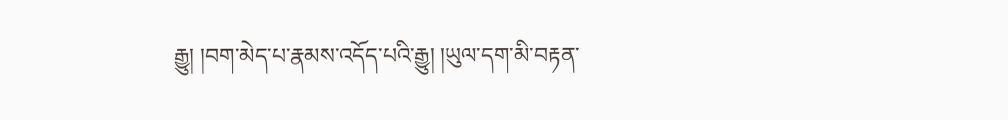རྒྱུ། །བག་མེད་པ་རྣམས་འདོད་པའི་རྒྱུ། །ཡུལ་དག་མི་བརྟན་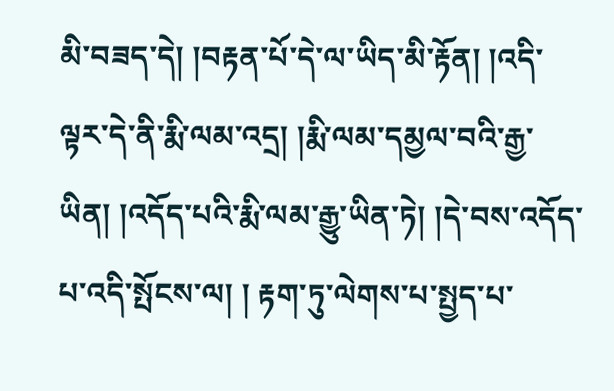མི་བཟད་དེ། །བརྟན་པོ་དེ་ལ་ཡིད་མི་རྟོན། །འདི་ལྟར་དེ་ནི་རྨི་ལམ་འདྲ། །རྨི་ལམ་དམྱལ་བའི་རྒྱ་ཡིན། །འདོད་པའི་རྨི་ལམ་རྒྱུ་ཡིན་ཏེ། །དེ་བས་འདོད་པ་འདི་སྤོངས་ལ། ། རྟག་ཏུ་ལེགས་པ་སྤྱད་པ་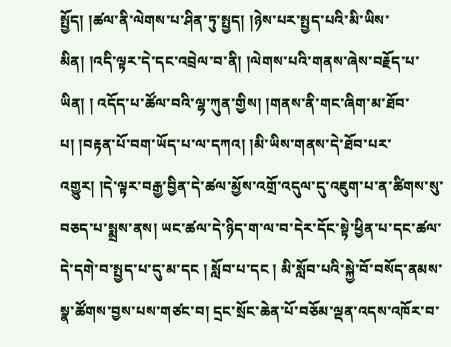སྤྱོད། །ཚལ་ནི་ལེགས་པ་ཤིན་ཏུ་སྤྱད། །ཉེས་པར་སྤྱད་པའི་མི་ཡིས་མིན། །འདི་ལྟར་དེ་དང་འབྲེལ་བ་ནི། །ལེགས་པའི་གནས་ཞེས་བརྗོད་པ་ཡིན། ། འདོད་པ་ཚོལ་བའི་ལྷ་ཀུན་གྱིས། །གནས་ནི་གང་ཞིག་མ་ཐོབ་པ། །བརྟན་པོ་བག་ཡོད་པ་ལ་དཀའ། །མི་ཡིས་གནས་དེ་ཐོབ་པར་འགྱུར། །དེ་ལྟར་བརྒྱ་བྱིན་དེ་ཚལ་མྱོས་འགྲོ་འདུལ་དུ་འཇུག་པ་ན་ཚིགས་སུ་བཅད་པ་སྨྲས་ནས། ཡང་ཚལ་དེ་ཉིད་ག་ལ་བ་དེར་དོང་སྟེ་ཕྱིན་པ་དང་ཚལ་དེ་དགེ་བ་སྤྱད་པ་དུ་མ་དང ། སློབ་པ་དང ། མི་སློབ་པའི་སྐྱེ་བོ་བསོད་ནམས་སྣ་ཚོགས་བྱས་པས་གཙང་བ། དྲང་སྲོང་ཆེན་པོ་བཅོམ་ལྡན་འདས་འཁོར་བ་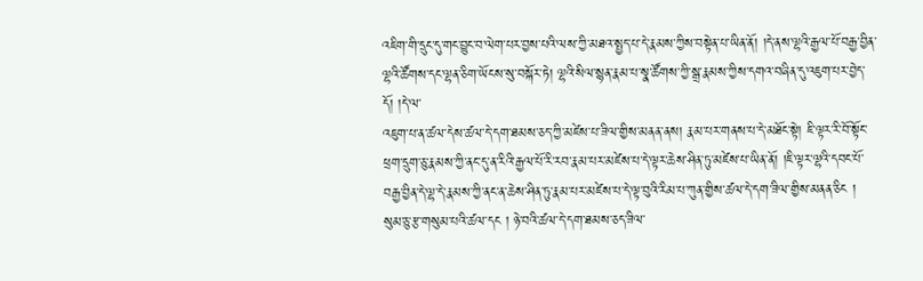འཇིག་གི་དྲུང་དུ་གང་བྱུང་བ་ལེག་པར་བྱས་པའི་ལས་ཀྱི་མཐའ་སྤྱད་པ་དེ་རྣམས་ཀྱིས་བསྟེན་པ་ཡིན་ནོ། །དེ་ནས་ལྷའི་རྒྱལ་པོ་བརྒྱ་བྱིན་ལྷའི་ཚོགས་དང་ལྷན་ཅིག་ཡོངས་སུ་བསྐོར་ཏེ། ལྷའི་སིལ་སྙན་རྣམ་པ་སྣ་ཚོགས་ཀྱི་སྒྲ་རྣམས་ཀྱིས་དགའ་བཞིན་དུ་འཇུག་པར་བྱེད་དོ། །དེ་ལ་
འཇུག་པ་ན་ཚལ་དེས་ཚལ་དེ་དག་ཐམས་ཅད་ཀྱི་མཛེས་པ་ཟིལ་གྱིས་མནན་ནས། རྣམ་པར་གནས་པ་དེ་མཐོང་སྟེ། ཇི་ལྟར་རི་བོ་སྟོང་ཕྲག་དྲུག་ཅུ་རྣམས་ཀྱི་ནང་དུ་ན་རིའི་རྒྱལ་པོ་རི་རབ་རྣམ་པར་མཛེས་པ་དེ་ལྟར་ཆེས་ཤིན་ཏུ་མཛེས་པ་ཡིན་ནོ། །ཇི་ལྟར་ལྷའི་དབང་པོ་བརྒྱ་བྱིན་དེ་ལྷ་དེ་རྣམས་ཀྱི་ནང་ན་ཆེས་ཤིན་ཏུ་རྣམ་པར་མཛེས་པ་དེ་ལྟ་བུའི་རིམ་པ་ཀུན་གྱིས་ཚལ་དེ་དག་ཟིལ་གྱིས་མནན་ཅིང ། སུམ་ཅུ་རྩ་གསུམ་པའི་ཚལ་དང ། ཉེ་བའི་ཚལ་དེ་དག་ཐམས་ཅད་ཟིལ་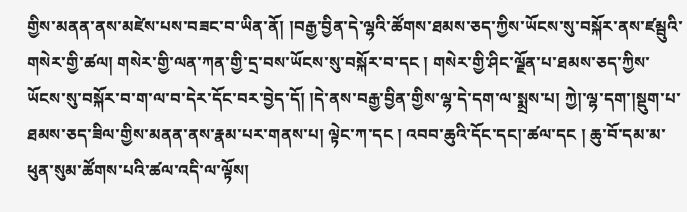གྱིས་མནན་ནས་མཛེས་པས་བཟང་བ་ཡིན་ནོ། །བརྒྱ་བྱིན་དེ་ལྷའི་ཚོགས་ཐམས་ཅད་ཀྱིས་ཡོངས་སུ་བསྐོར་ནས་ཛམྦུའི་གསེར་གྱི་ཚལ། གསེར་གྱི་ལན་ཀན་གྱི་དྲ་བས་ཡོངས་སུ་བསྐོར་བ་དང ། གསེར་གྱི་ཤིང་ལྗོན་པ་ཐམས་ཅད་ཀྱིས་ཡོངས་སུ་བསྐོར་བ་ག་ལ་བ་དེར་དོང་བར་བྱེད་དོ། །དེ་ནས་བརྒྱ་བྱིན་གྱིས་ལྷ་དེ་དག་ལ་སྨྲས་པ། ཀྱེ།་ལྷ་དག་།སྡུག་པ་ཐམས་ཅད་ཟིལ་གྱིས་མནན་ནས་རྣམ་པར་གནས་པ། ལྟེང་ཀ་དང ། འབབ་ཆུའི་དོང་དང།་ཚལ་དང ། ཆུ་བོ་དམ་མ་ཕུན་སུམ་ཚོགས་པའི་ཚལ་འདི་ལ་ལྟོས།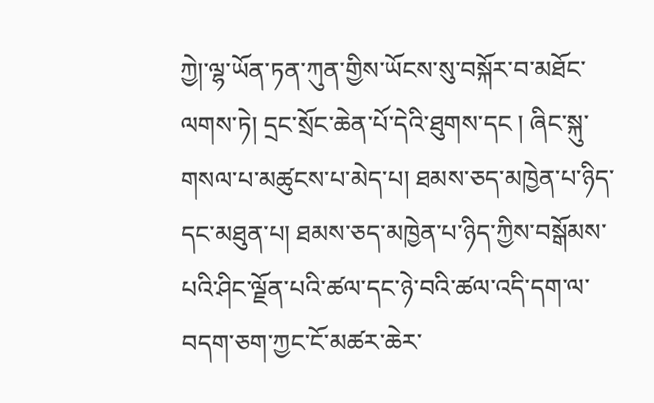ཀྱེ།་ལྷ་ཡོན་ཏན་ཀུན་གྱིས་ཡོངས་སུ་བསྐོར་བ་མཐོང་ལགས་ཏེ། དྲང་སྲོང་ཆེན་པོ་དེའི་ཐུགས་དང ། ཞིང་སྐུ་གསལ་པ་མཚུངས་པ་མེད་པ། ཐམས་ཅད་མཁྱེན་པ་ཉིད་དང་མཐུན་པ། ཐམས་ཅད་མཁྱེན་པ་ཉིད་ཀྱིས་བསྒོམས་པའི་ཤིང་ལྗོན་པའི་ཚལ་དང་ཉེ་བའི་ཚལ་འདི་དག་ལ་བདག་ཅག་ཀྱང་ངོ་མཚར་ཆེར་